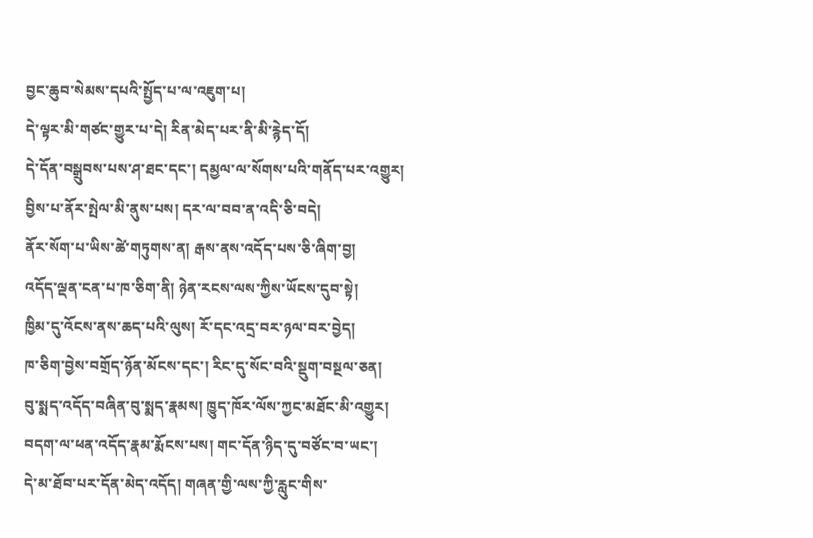བྱང་ཆུབ་སེམས་དཔའི་སྤྱོད་པ་ལ་འཇུག་པ།
དེ་ལྟར་མི་གཙང་གྱུར་པ་དེ། རིན་མེད་པར་ནི་མི་རྙེད་དོ།
དེ་དོན་བསྒྲུབས་པས་ཤ་ཐང་དང་། དམྱལ་ལ་སོགས་པའི་གནོད་པར་འགྱུར།
བྱིས་པ་ནོར་སྤེལ་མི་ནུས་པས། དར་ལ་བབ་ན་འདི་ཅི་བདེ།
ནོར་སོག་པ་ཡིས་ཚེ་གཏུགས་ན། རྒས་ནས་འདོད་པས་ཅི་ཞིག་བྱ།
འདོད་ལྡན་ངན་པ་ཁ་ཅིག་ནི། ཉེན་རངས་ལས་ཀྱིས་ཡོངས་དུབ་སྟེ།
ཁྱིམ་དུ་འོངས་ནས་ཆད་པའི་ལུས། རོ་དང་འདྲ་བར་ཉལ་བར་བྱེད།
ཁ་ཅིག་བྱེས་བགྲོད་ཉོན་མོངས་དང་། རིང་དུ་སོང་བའི་སྡུག་བསྔལ་ཅན།
བུ་སྨད་འདོད་བཞིན་བུ་སྨད་རྣམས། ཁྱུད་ཁོར་ལོས་ཀྱང་མཐོང་མི་འགྱུར།
བདག་ལ་ཕན་འདོད་རྣམ་རྨོངས་པས། གང་དོན་ཉིད་དུ་བཙོང་བ་ཡང་།
དེ་མ་ཐོབ་པར་དོན་མེད་འདོད། གཞན་གྱི་ལས་ཀྱི་རླུང་གིས་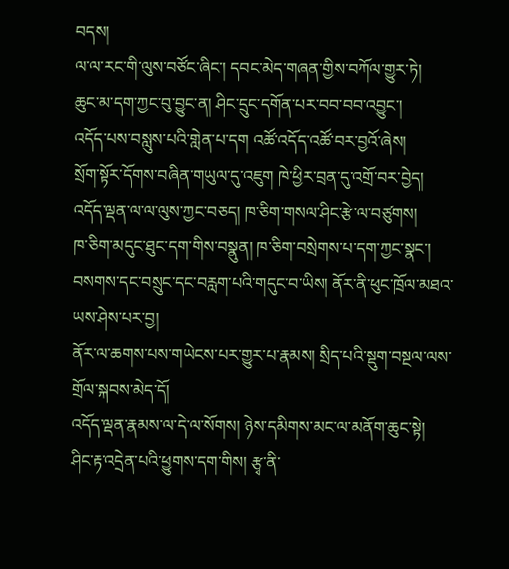བདས།
ལ་ལ་རང་གི་ལུས་བཙོང་ཞིང་། དབང་མེད་གཞན་གྱིས་བཀོལ་གྱུར་ཏེ།
ཆུང་མ་དག་ཀྱང་བུ་བྱུང་ན། ཤིང་དྲུང་དགོན་པར་བབ་བབ་འབྱུང་།
འདོད་པས་བསླུས་པའི་གླེན་པ་དག འཚོ་འདོད་འཚོ་བར་བྱའོ་ཞེས།
སྲོག་སྟོར་དོགས་བཞིན་གཡུལ་དུ་འཇུག ཁེ་ཕྱིར་བྲན་དུ་འགྲོ་བར་བྱེད།
འདོད་ལྡན་ལ་ལ་ལུས་ཀྱང་བཅད། ཁ་ཅིག་གསལ་ཤིང་རྩེ་ལ་བཙུགས།
ཁ་ཅིག་མདུང་ཐུང་དག་གིས་བསྣུན། ཁ་ཅིག་བསྲེགས་པ་དག་ཀྱང་སྣང་།
བསགས་དང་བསྲུང་དང་བརླག་པའི་གདུང་བ་ཡིས། ནོར་ནི་ཕུང་ཁྲོལ་མཐའ་ཡས་ཤེས་པར་བྱ།
ནོར་ལ་ཆགས་པས་གཡེངས་པར་གྱུར་པ་རྣམས། སྲིད་པའི་སྡུག་བསྔལ་ལས་གྲོལ་སྐབས་མེད་དོ།
འདོད་ལྡན་རྣམས་ལ་དེ་ལ་སོགས། ཉེས་དམིགས་མང་ལ་མནོག་ཆུང་སྟེ།
ཤིང་རྟ་འདྲེན་པའི་ཕྱུགས་དག་གིས། རྩྭ་ནི་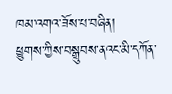ཁམ་འགའ་ཟོས་པ་བཞིན།
ཕྱུགས་ཀྱིས་བསྒྲུབས་ནའང་མི་དཀོན་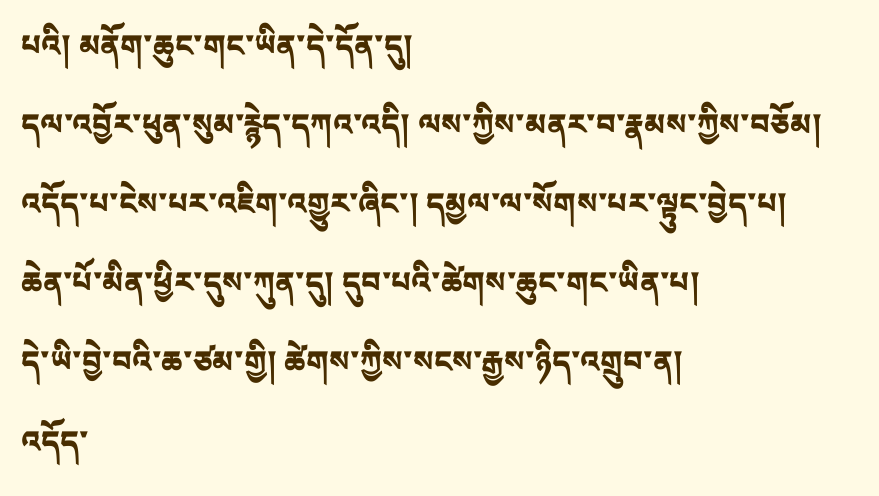པའི། མནོག་ཆུང་གང་ཡིན་དེ་དོན་དུ།
དལ་འབྱོར་ཕུན་སུམ་རྙེད་དཀའ་འདི། ལས་ཀྱིས་མནར་བ་རྣམས་ཀྱིས་བཅོམ།
འདོད་པ་ངེས་པར་འཇིག་འགྱུར་ཞིང་། དམྱལ་ལ་སོགས་པར་ལྟུང་བྱེད་པ།
ཆེན་པོ་མིན་ཕྱིར་དུས་ཀུན་དུ། དུབ་པའི་ཚེགས་ཆུང་གང་ཡིན་པ།
དེ་ཡི་བྱེ་བའི་ཆ་ཙམ་གྱི། ཚེགས་ཀྱིས་སངས་རྒྱས་ཉིད་འགྲུབ་ན།
འདོད་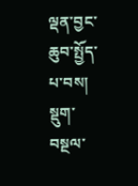ལྡན་བྱང་ཆུབ་སྤྱོད་པ་བས། སྡུག་བསྔལ་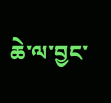ཆེ་ལ་བྱང་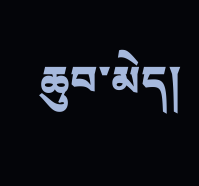ཆུབ་མེད།